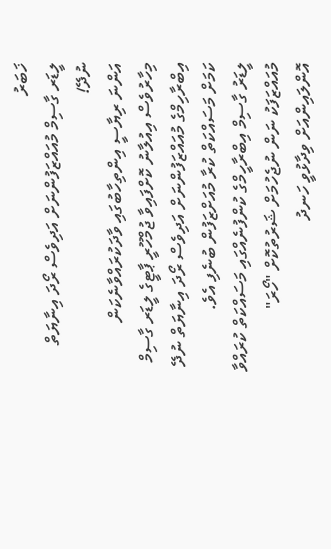ޚަބަރު
ލީޑަރ ގާސިމް މުއައްޒަފުންނަށް އަދިވެސް ރޯދަ އިނާޔަތް ނުދޭ!
އަންނަ ރިޔާސީ އިންތިހާބުގައި ވާދަކުރައްވާނެކަން މިހާރުވެސް އިއުލާނު ކޮށްފައިވާ ޖުމްހޫރީ ޕާޓީގެ ލީޑަރ ގާސިމް އިބްރާހިމްގެ މުއައްޒަފުންނަށް އަދިވެސް ރޯދަ އިނާޔަތް ނުދޭ ކަމަށް މަސައްކަތް ކުރާ މުއަށްޒަފުން ބުނެފި އެވެ.
ލީޑަރު ގާސިމް އިބްރާހީމްގެ ކުންފުނެއްގައި މަސައްކަތް ކުރައްވާ މުއައްޒަފަކު ނަން ނުޖެހުމަށް ޝަރުތުކޮށް "ހޯރަ" އޮންލައިންއަށް ވިދާޅުވީ ހަނދު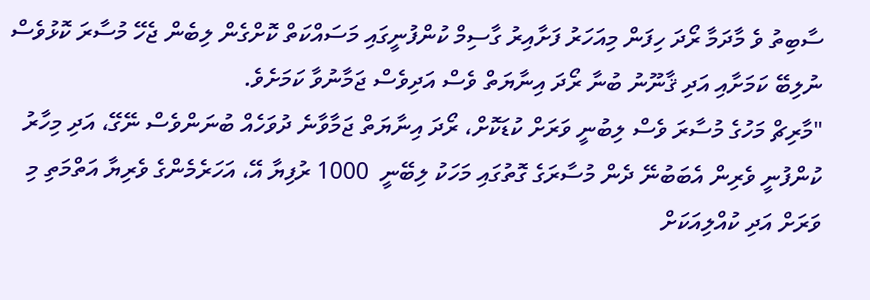ސާބިތު ވެ މާދަމާ ރޯދަ ހިފަން މިއަހަރު ފަށާއިރު ގާސިމް ކުންފުނީގައި މަސައްކަތް ކޮށްގެން ލިބެން ޖެހޭ މުސާރަ ކޮޅުވެސް ނުލިބޭ ކަމަށާއި އަދި ޤާނޫނު ބުނާ ރޯދަ އިނާޔަތް ވެސް އަދިވެސް ޖަމާނުވާ ކަމަށެވެ.
"މާރިޗް މަހުގެ މުސާރަ ވެސް ލިބުނީ ވަރަށް ކުޑަކޮށް، ރޯދަ އިނާޔަތް ޖަމާވާނެ ދުވަހެއް ބުނަންވެސް ނޭގޭ، އަދި މިހާރު ކުންފުނީ ވެރިން އެބަބުނޭ ދެން މުސާރަގެ ގޮތުގައި މަހަކު ލިބޭނީ  1000 ރުފިޔާ އޭ، އަހަރެމެންގެ ވެރިޔާ އަތްމަތި މި ވަރަށް އަދި ކުއްލިއަކަށް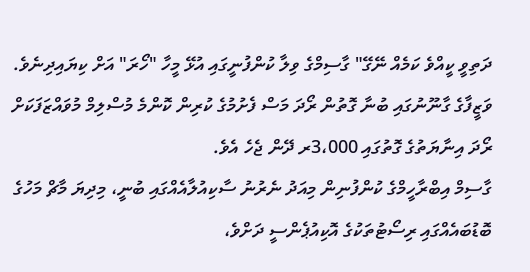ދަތިވީ ކީއްވެ ކަމެއް ނޭގޭ" ގާސިމްގެ ވިލާ ކުންފުނީގައި އުޅޭ މީހާ "ހޯރަ" އަށް ކިޔައިދިނެވެ.
ވަޒީފާގެ ގާނޫނުގައި ބުނާ ގޮތުން ރޯދަ މަސް ފެށުމުގެ ކުރިން ކޮންމެ މުސްލިމް މުވައްޒަފަކަށް ރޯދަ އިނާޔަތުގެ ގޮތުގައި 3،000ރ ދޭން ޖެހެ އެވެ.
ގާސިމް އިބްރާހީމްގެ ކުންފުނިން މިއަދު ނެރުނު ސާކިއުލާއެއްގައި ބުނީ، މިދިޔަ މާޗް މަހުގެ ބޮޑުބައެއްގައި ރިސޯޓުތަކުގެ އޮކިއުޕެންސީ ދަށްވެ،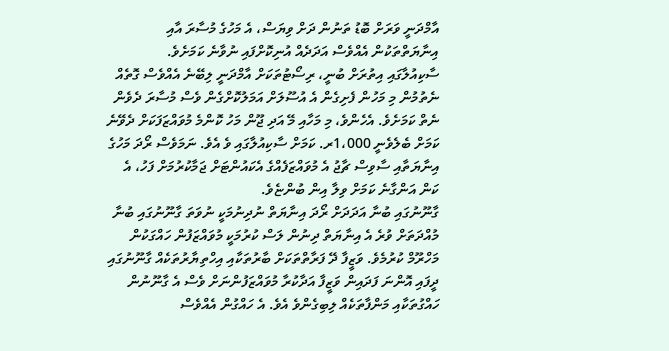އާމްދަނީ ވަރަށް ބޮޑު ތަނުން ދަށް ވިޔަސް، އެ މަހުގެ މުސާރަ އާއި އިނާޔަތްތަކުން އެއްވެސް އަދަދެއް އުނިކޮށްފައި ނުވާނެ ކަމަށެވެ.
ސާކިއުލާގައި އިތުރަށް ބުނީ، ރިސޯޓުތަކަށް އާމްދަނީ ލިބޭނެ އެއްވެސް ގޮތެއް ނެތުމުން މި މަހުން ފެށިގެން އެ އުސޫލަށް އަމަލުކޮށްގެން ވެސް މުސާރަ ދެވެން ނެތް ކަމަށެވެ. އެހެންވެ، މި މަހާއި މޭ އަދި ޖޫން މަހު ކޮންމެ މުވައްޒަފަކަށް ދެވޭނެ ކަމަށް ބެލެވެނީ 1،000ރ. ކަމަށް ސާކިއުލާގައި ވެ އެވެ. ނަމަވެސް ރޯދަ މަހުގެ އިނާޔަތާއި ސާވިސް ޗާޖު އެ މުވައްޒަފެއްގެ އެކައުންޓަށް ޖަމާކުރުމަށް ފަހު، އެ ކަން އަންގާނެ ކަމަށް ވިލާ އިން ބުންޏެވެ.
ގާނޫނުގައި ބުނާ އަދަދަށް ރޯދަ އިނާޔަތް ނުދިނުމަކީ ނުވަތަ ގާނޫނުގައި ބުނާ މުއްދަތަށް ވުރެ އެ އިނާޔަތް ދިނުން ލަސް ކުރުމަކީ މުވައްޒަފުން ހައްގަކުން މަހްރޫމް ކުރުމެވެ. ވަޒީފާ ދޭ ފަރާތްތަކަށް ބާރުތަކާއި އިހްތިޔާރުތަކެއް ގާނޫނުގައި ދީފައި އޮންނަ ފަދައިން ވަޒީފާ އަދާކުރާ މުވައްޒަފުންނަށް ވެސް އެ ގާނޫނުން ހައްގުތަކާއި މަންފާތަކެއް ލިބިގެންވެ އެވެ. އެ ހައްގުން އެއްވެސް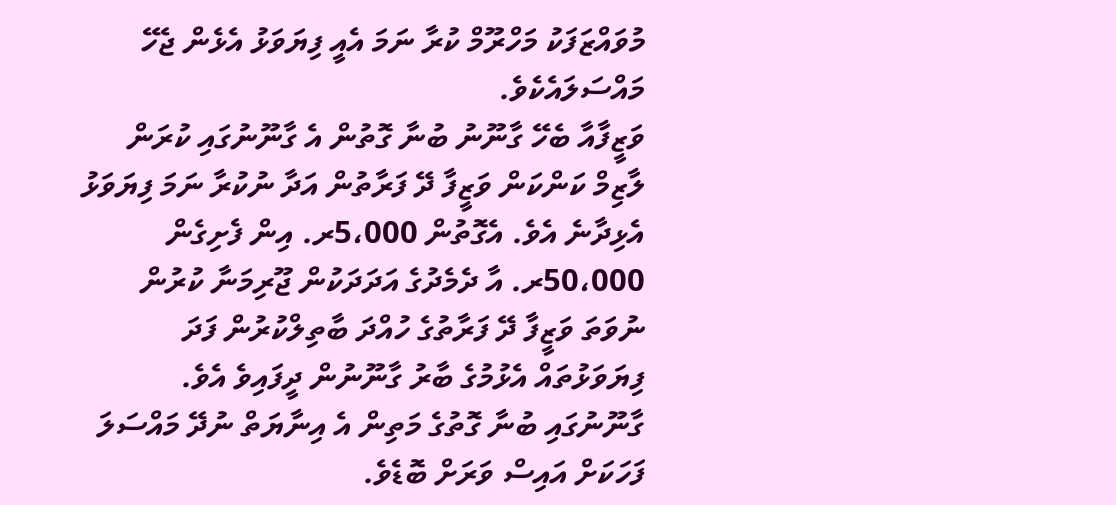މުވައްޒަފަކު މަހްރޫމް ކުރާ ނަމަ އެއީ ފިޔަވަޅު އެޅެން ޖެހޭ މައްސަލައެކެވެ.
ވަޒީފާއާ ބެހޭ ގާނޫނު ބުނާ ގޮތުން އެ ގާނޫނުގައި ކުރަން ލާޒިމް ކަންކަން ވަޒީފާ ދޭ ފަރާތުން އަދާ ނުކުރާ ނަމަ ފިޔަވަޅު އެޅިދާނެ އެވެ. އެގޮތުން 5،000ރ. އިން ފެށިގެން 50،000ރ. އާ ދެމެދުގެ އަދަދަކުން ޖޫރިމަނާ ކުރުން ނުވަތަ ވަޒީފާ ދޭ ފަރާތުގެ ހުއްދަ ބާތިލްކުރުން ފަދަ ފިޔަވަޅުތައް އެޅުމުގެ ބާރު ގާނޫނުން ދީފައިވެ އެވެ.
ގާނޫނުގައި ބުނާ ގޮތުގެ މަތިން އެ އިނާޔަތް ނުދޭ މައްސަލަ ފަހަކަށް އައިސް ވަރަށް ބޮޑެވެ.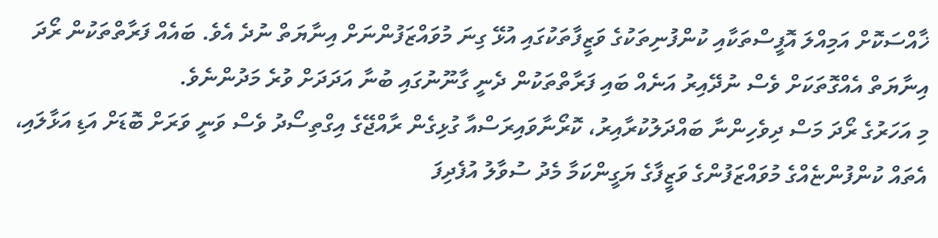ޚާއްސަކޮށް އަމިއްލަ އޮފީސްތަކާއި ކުންފުނިތަކުގެ ވަޒީފާތަކުގައި އުޅޭ ގިނަ މުވައްޒަފުންނަށް އިނާޔަތް ނުދެ އެވެ. ބައެއް ފަރާތްތަކުން ރޯދަ އިނާޔަތް އެއްގޮތަކަށް ވެސް ނުދޭއިރު އަނެއް ބައި ފަރާތްތަކުން ދެނީ ގާނޫނުގައި ބުނާ އަދަދަށް ވުރެ މަދުންނެވެ.
މި އަހަރުގެ ރޯދަ މަސް ދިވެހިންނާ ބައްދަލުކުރާއިރު، ކޮރޯނާވައިރަސްއާ ގުޅިގެން ރާއްޖޭގެ އިގްތިސޯދު ވެސް ވަނީ ވަރަށް ބޮޑަށް އަޑި އަޅާލައި، އެތައް ކުންފުންޏެއްގެ މުވައްޒަފުންގެ ވަޒީފާގެ ޔަގީންކަމާ މެދު ސުވާލު އުފެދިފަ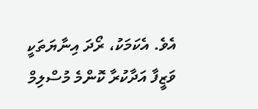އެވެ. އެކަމަކު، ރޯދަ އިނާޔަތަކީ ވަޒީފާ އަދާކުރާ ކޮންމެ މުސްލިމް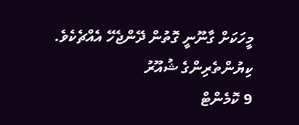މީހަކަށް ގާނޫނީ ގޮތުން ދޭންޖެހޭ އެއްޗެކެވެ.
ކިޔުންތެރިންގެ ޝުއޫރު
9 ކޮމެންޓް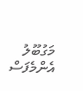މަގުބޫލު
އެންމެފަސް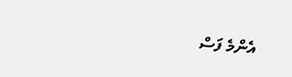އެންމެ ފަސް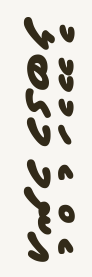އެންމެ މަގުބޫލު